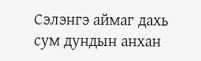Сэлэнгэ аймаг дахь сум дундын анхан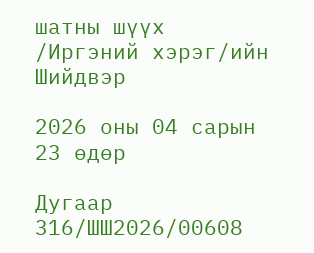шатны шүүх /Иргэний хэрэг/ийн Шийдвэр

2026 оны 04 сарын 23 өдөр

Дугаар 316/ШШ2026/00608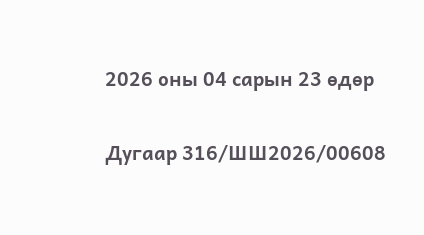2026 оны 04 сарын 23 өдөр

Дугаар 316/ШШ2026/00608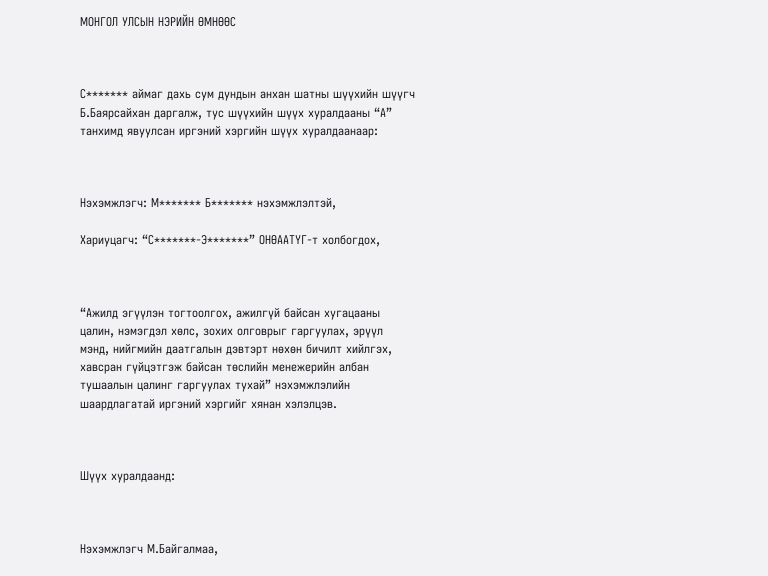МОНГОЛ УЛСЫН НЭРИЙН ӨМНӨӨС



С******* аймаг дахь сум дундын анхан шатны шүүхийн шүүгч Б.Баярсайхан даргалж, тус шүүхийн шүүх хуралдааны “А” танхимд явуулсан иргэний хэргийн шүүх хуралдаанаар:



Нэхэмжлэгч: М******* Б******* нэхэмжлэлтэй,

Хариуцагч: “С*******-Э*******” ОНӨААТҮГ-т холбогдох,



“Ажилд эгүүлэн тогтоолгох, ажилгүй байсан хугацааны цалин, нэмэгдэл хөлс, зохих олговрыг гаргуулах, эрүүл мэнд, нийгмийн даатгалын дэвтэрт нөхөн бичилт хийлгэх, хавсран гүйцэтгэж байсан төслийн менежерийн албан тушаалын цалинг гаргуулах тухай” нэхэмжлэлийн шаардлагатай иргэний хэргийг хянан хэлэлцэв.



Шүүх хуралдаанд:



Нэхэмжлэгч М.Байгалмаа,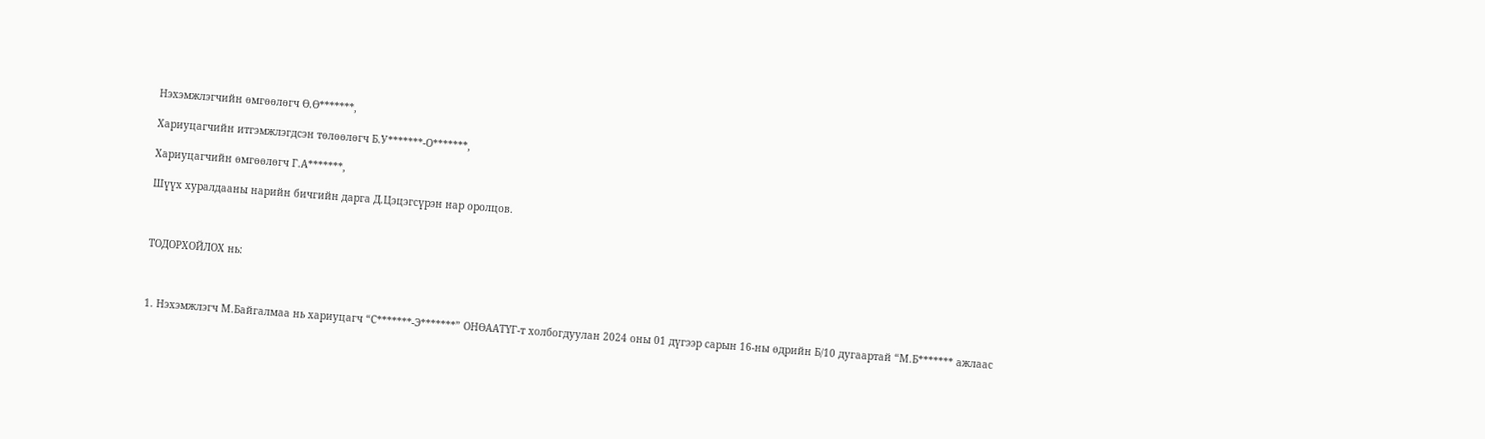Нэхэмжлэгчийн өмгөөлөгч Ө.Ө*******,

Хариуцагчийн итгэмжлэгдсэн төлөөлөгч Б.У*******-О*******,

Хариуцагчийн өмгөөлөгч Г.А*******,

Шүүх хуралдааны нарийн бичгийн дарга Д.Цэцэгсүрэн нар оролцов.



ТОДОРХОЙЛОХ нь:



1. Нэхэмжлэгч М.Байгалмаа нь хариуцагч “С*******-Э*******” ОНӨААТҮГ-т холбогдуулан 2024 оны 01 дүгээр сарын 16-ны өдрийн Б/10 дугаартай “М.Б******* ажлаас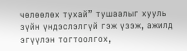чөлөөлөх тухай” тушаалыг хууль зүйн үндэслэлгүй гэж үзэж, ажилд эгүүлэн тогтоолгох,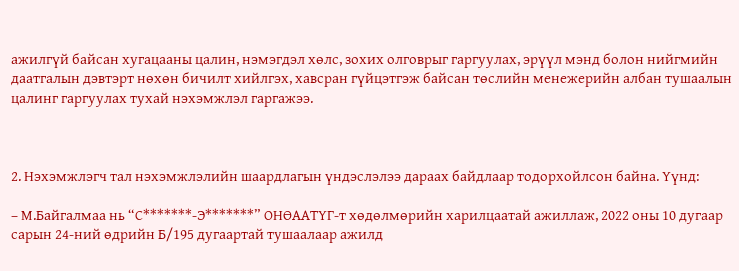ажилгүй байсан хугацааны цалин, нэмэгдэл хөлс, зохих олговрыг гаргуулах, эрүүл мэнд болон нийгмийн даатгалын дэвтэрт нөхөн бичилт хийлгэх, хавсран гүйцэтгэж байсан төслийн менежерийн албан тушаалын цалинг гаргуулах тухай нэхэмжлэл гаргажээ.



2. Нэхэмжлэгч тал нэхэмжлэлийн шаардлагын үндэслэлээ дараах байдлаар тодорхойлсон байна. Үүнд:

– М.Байгалмаа нь “С*******-Э*******” ОНӨААТҮГ-т хөдөлмөрийн харилцаатай ажиллаж, 2022 оны 10 дугаар сарын 24-ний өдрийн Б/195 дугаартай тушаалаар ажилд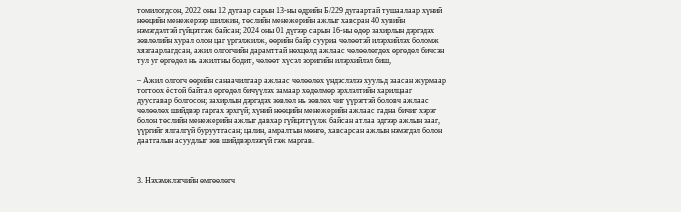томилогдсон, 2022 оны 12 дугаар сарын 13-ны өдрийн Б/229 дугаартай тушаалаар хүний нөөцийн менежерээр шилжин, төслийн менежерийн ажлыг хавсран 40 хувийн нэмэгдэлтэй гүйцэтгэж байсан; 2024 оны 01 дүгээр сарын 16-ны өдөр захирлын дэргэдэх зөвлөлийн хурал олон цаг үргэлжилж, өөрийн байр сууриа чөлөөтэй илэрхийлэх боломж хязгаарлагдсан, ажил олгогчийн дарамттай нөхцөлд ажлаас чөлөөлөгдөх өргөдөл бичсэн тул уг өргөдөл нь ажилтны бодит, чөлөөт хүсэл зоригийн илэрхийлэл биш,

– Ажил олгогч өөрийн санаачилгаар ажлаас чөлөөлөх үндэслэлээ хуульд заасан журмаар тогтоох ёстой байтал өргөдөл бичүүлэх замаар хөдөлмөр эрхлэлтийн харилцааг дуусгавар болгосон; захирлын дэргэдэх зөвлөл нь зөвлөх чиг үүрэгтэй боловч ажлаас чөлөөлөх шийдвэр гаргах эрхгүй; хүний нөөцийн менежерийн ажлаас гадна бичиг хэрэг болон төслийн менежерийн ажлыг давхар гүйцэтгүүлж байсан атлаа эдгээр ажлын зааг, үүргийг ялгалгүй буруутгасан; цалин, амралтын мөнгө, хавсарсан ажлын нэмэгдэл болон даатгалын асуудлыг зөв шийдвэрлээгүй гэж маргав.



3. Нэхэмжлэгчийн өмгөөлөгч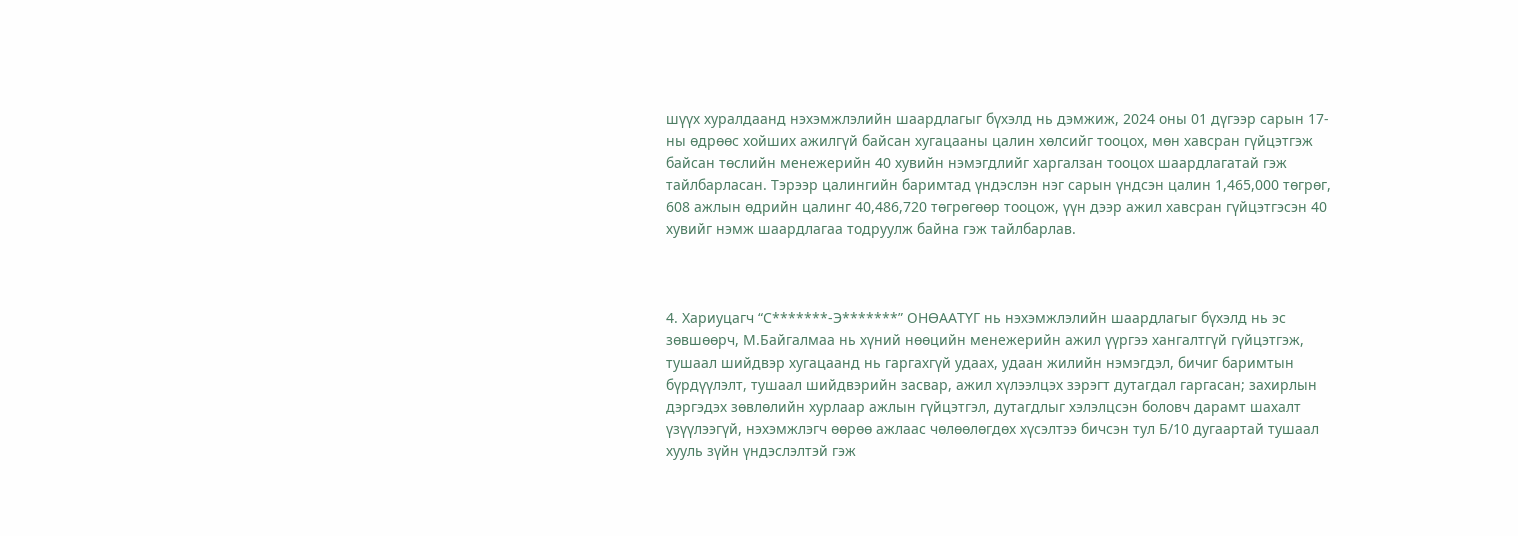шүүх хуралдаанд нэхэмжлэлийн шаардлагыг бүхэлд нь дэмжиж, 2024 оны 01 дүгээр сарын 17-ны өдрөөс хойших ажилгүй байсан хугацааны цалин хөлсийг тооцох, мөн хавсран гүйцэтгэж байсан төслийн менежерийн 40 хувийн нэмэгдлийг харгалзан тооцох шаардлагатай гэж тайлбарласан. Тэрээр цалингийн баримтад үндэслэн нэг сарын үндсэн цалин 1,465,000 төгрөг, 608 ажлын өдрийн цалинг 40,486,720 төгрөгөөр тооцож, үүн дээр ажил хавсран гүйцэтгэсэн 40 хувийг нэмж шаардлагаа тодруулж байна гэж тайлбарлав.



4. Хариуцагч “С*******-Э*******” ОНӨААТҮГ нь нэхэмжлэлийн шаардлагыг бүхэлд нь эс зөвшөөрч, М.Байгалмаа нь хүний нөөцийн менежерийн ажил үүргээ хангалтгүй гүйцэтгэж, тушаал шийдвэр хугацаанд нь гаргахгүй удаах, удаан жилийн нэмэгдэл, бичиг баримтын бүрдүүлэлт, тушаал шийдвэрийн засвар, ажил хүлээлцэх зэрэгт дутагдал гаргасан; захирлын дэргэдэх зөвлөлийн хурлаар ажлын гүйцэтгэл, дутагдлыг хэлэлцсэн боловч дарамт шахалт үзүүлээгүй, нэхэмжлэгч өөрөө ажлаас чөлөөлөгдөх хүсэлтээ бичсэн тул Б/10 дугаартай тушаал хууль зүйн үндэслэлтэй гэж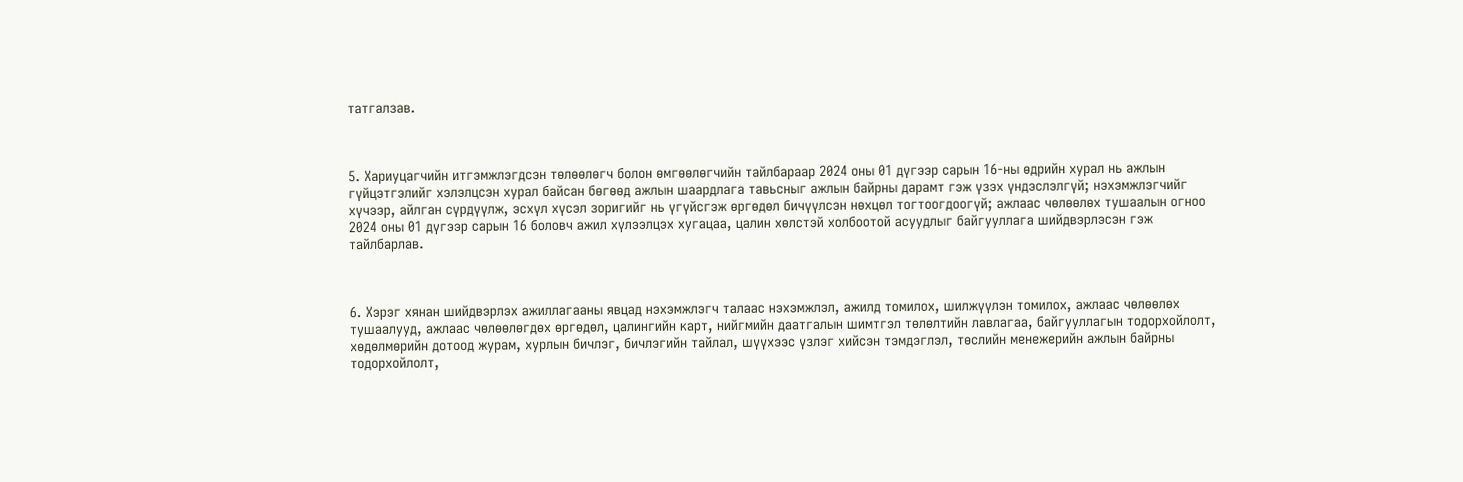татгалзав.



5. Хариуцагчийн итгэмжлэгдсэн төлөөлөгч болон өмгөөлөгчийн тайлбараар 2024 оны 01 дүгээр сарын 16-ны өдрийн хурал нь ажлын гүйцэтгэлийг хэлэлцсэн хурал байсан бөгөөд ажлын шаардлага тавьсныг ажлын байрны дарамт гэж үзэх үндэслэлгүй; нэхэмжлэгчийг хүчээр, айлган сүрдүүлж, эсхүл хүсэл зоригийг нь үгүйсгэж өргөдөл бичүүлсэн нөхцөл тогтоогдоогүй; ажлаас чөлөөлөх тушаалын огноо 2024 оны 01 дүгээр сарын 16 боловч ажил хүлээлцэх хугацаа, цалин хөлстэй холбоотой асуудлыг байгууллага шийдвэрлэсэн гэж тайлбарлав.



6. Хэрэг хянан шийдвэрлэх ажиллагааны явцад нэхэмжлэгч талаас нэхэмжлэл, ажилд томилох, шилжүүлэн томилох, ажлаас чөлөөлөх тушаалууд, ажлаас чөлөөлөгдөх өргөдөл, цалингийн карт, нийгмийн даатгалын шимтгэл төлөлтийн лавлагаа, байгууллагын тодорхойлолт, хөдөлмөрийн дотоод журам, хурлын бичлэг, бичлэгийн тайлал, шүүхээс үзлэг хийсэн тэмдэглэл, төслийн менежерийн ажлын байрны тодорхойлолт,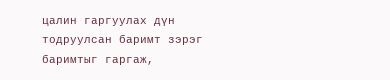цалин гаргуулах дүн тодруулсан баримт зэрэг баримтыг гаргаж,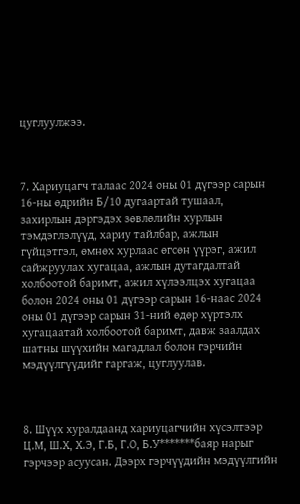цуглуулжээ.



7. Хариуцагч талаас 2024 оны 01 дүгээр сарын 16-ны өдрийн Б/10 дугаартай тушаал, захирлын дэргэдэх зөвлөлийн хурлын тэмдэглэлүүд, хариу тайлбар, ажлын гүйцэтгэл, өмнөх хурлаас өгсөн үүрэг, ажил сайжруулах хугацаа, ажлын дутагдалтай холбоотой баримт, ажил хүлээлцэх хугацаа болон 2024 оны 01 дүгээр сарын 16-наас 2024 оны 01 дүгээр сарын 31-ний өдөр хүртэлх хугацаатай холбоотой баримт, давж заалдах шатны шүүхийн магадлал болон гэрчийн мэдүүлгүүдийг гаргаж, цуглуулав.



8. Шүүх хуралдаанд хариуцагчийн хүсэлтээр Ц.М, Ш.Х, Х.Э, Г.Б, Г.О, Б.У*******баяр нарыг гэрчээр асуусан. Дээрх гэрчүүдийн мэдүүлгийн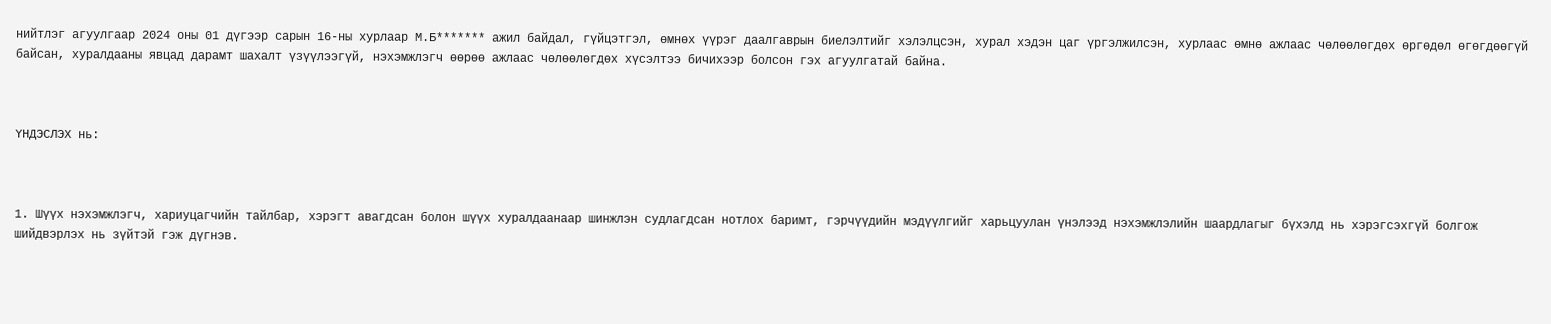нийтлэг агуулгаар 2024 оны 01 дүгээр сарын 16-ны хурлаар М.Б******* ажил байдал, гүйцэтгэл, өмнөх үүрэг даалгаврын биелэлтийг хэлэлцсэн, хурал хэдэн цаг үргэлжилсэн, хурлаас өмнө ажлаас чөлөөлөгдөх өргөдөл өгөгдөөгүй байсан, хуралдааны явцад дарамт шахалт үзүүлээгүй, нэхэмжлэгч өөрөө ажлаас чөлөөлөгдөх хүсэлтээ бичихээр болсон гэх агуулгатай байна.



ҮНДЭСЛЭХ нь:



1. Шүүх нэхэмжлэгч, хариуцагчийн тайлбар, хэрэгт авагдсан болон шүүх хуралдаанаар шинжлэн судлагдсан нотлох баримт, гэрчүүдийн мэдүүлгийг харьцуулан үнэлээд нэхэмжлэлийн шаардлагыг бүхэлд нь хэрэгсэхгүй болгож шийдвэрлэх нь зүйтэй гэж дүгнэв.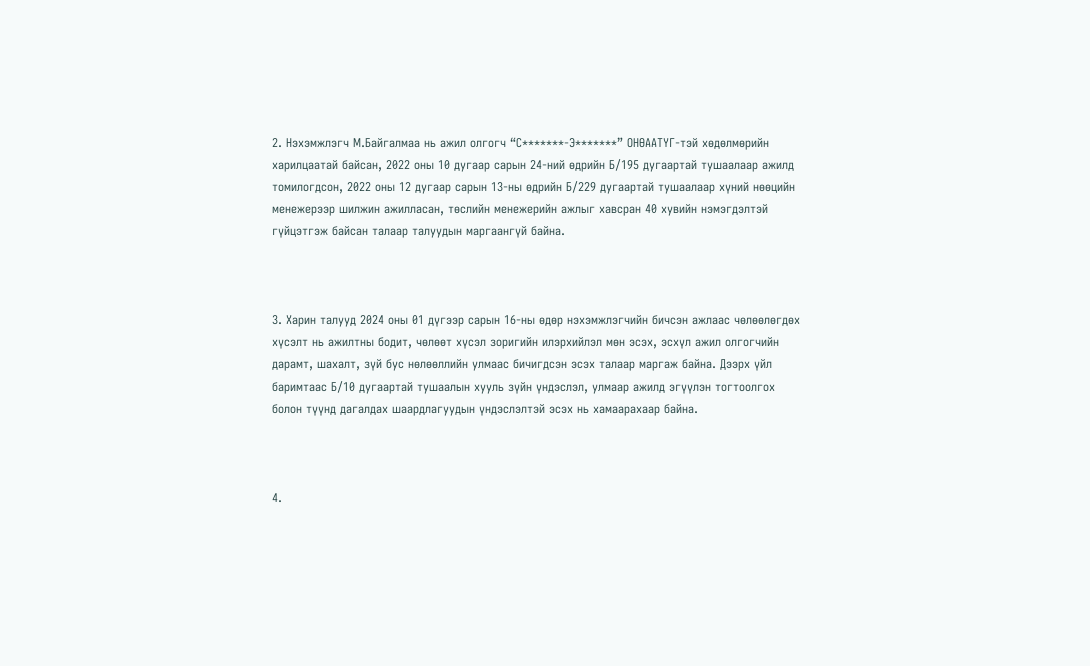2. Нэхэмжлэгч М.Байгалмаа нь ажил олгогч “С*******-Э*******” ОНӨААТҮГ-тэй хөдөлмөрийн харилцаатай байсан, 2022 оны 10 дугаар сарын 24-ний өдрийн Б/195 дугаартай тушаалаар ажилд томилогдсон, 2022 оны 12 дугаар сарын 13-ны өдрийн Б/229 дугаартай тушаалаар хүний нөөцийн менежерээр шилжин ажилласан, төслийн менежерийн ажлыг хавсран 40 хувийн нэмэгдэлтэй гүйцэтгэж байсан талаар талуудын маргаангүй байна.



3. Харин талууд 2024 оны 01 дүгээр сарын 16-ны өдөр нэхэмжлэгчийн бичсэн ажлаас чөлөөлөгдөх хүсэлт нь ажилтны бодит, чөлөөт хүсэл зоригийн илэрхийлэл мөн эсэх, эсхүл ажил олгогчийн дарамт, шахалт, зүй бус нөлөөллийн улмаас бичигдсэн эсэх талаар маргаж байна. Дээрх үйл баримтаас Б/10 дугаартай тушаалын хууль зүйн үндэслэл, улмаар ажилд эгүүлэн тогтоолгох болон түүнд дагалдах шаардлагуудын үндэслэлтэй эсэх нь хамаарахаар байна.



4.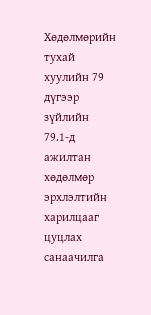Хөдөлмөрийн тухай хуулийн 79 дүгээр зүйлийн 79.1-д ажилтан хөдөлмөр эрхлэлтийн харилцааг цуцлах санаачилга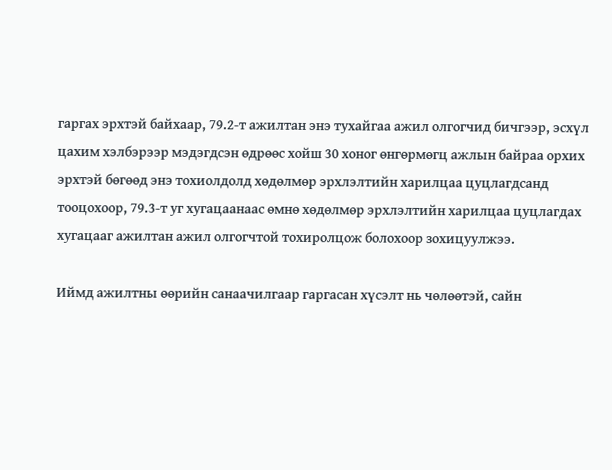гаргах эрхтэй байхаар, 79.2-т ажилтан энэ тухайгаа ажил олгогчид бичгээр, эсхүл цахим хэлбэрээр мэдэгдсэн өдрөөс хойш 30 хоног өнгөрмөгц ажлын байраа орхих эрхтэй бөгөөд энэ тохиолдолд хөдөлмөр эрхлэлтийн харилцаа цуцлагдсанд тооцохоор, 79.3-т уг хугацаанаас өмнө хөдөлмөр эрхлэлтийн харилцаа цуцлагдах хугацааг ажилтан ажил олгогчтой тохиролцож болохоор зохицуулжээ.

Иймд ажилтны өөрийн санаачилгаар гаргасан хүсэлт нь чөлөөтэй, сайн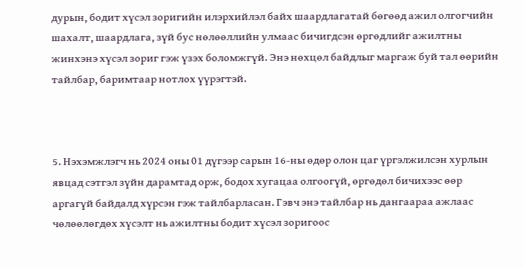дурын, бодит хүсэл зоригийн илэрхийлэл байх шаардлагатай бөгөөд ажил олгогчийн шахалт, шаардлага, зүй бус нөлөөллийн улмаас бичигдсэн өргөдлийг ажилтны жинхэнэ хүсэл зориг гэж үзэх боломжгүй. Энэ нөхцөл байдлыг маргаж буй тал өөрийн тайлбар, баримтаар нотлох үүрэгтэй.



5. Нэхэмжлэгч нь 2024 оны 01 дүгээр сарын 16-ны өдөр олон цаг үргэлжилсэн хурлын явцад сэтгэл зүйн дарамтад орж, бодох хугацаа олгоогүй, өргөдөл бичихээс өөр аргагүй байдалд хүрсэн гэж тайлбарласан. Гэвч энэ тайлбар нь дангаараа ажлаас чөлөөлөгдөх хүсэлт нь ажилтны бодит хүсэл зоригоос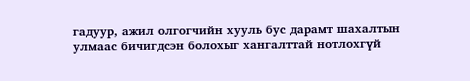гадуур, ажил олгогчийн хууль бус дарамт шахалтын улмаас бичигдсэн болохыг хангалттай нотлохгүй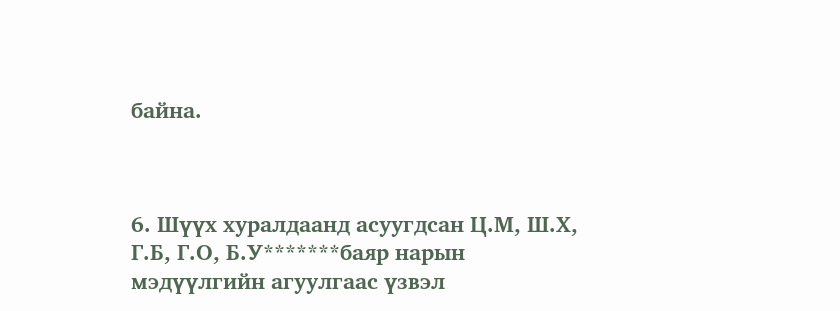байна.



6. Шүүх хуралдаанд асуугдсан Ц.М, Ш.Х, Г.Б, Г.О, Б.У*******баяр нарын мэдүүлгийн агуулгаас үзвэл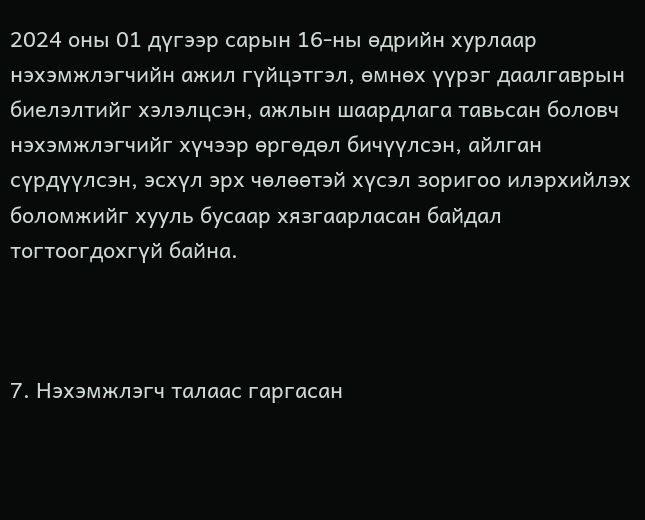2024 оны 01 дүгээр сарын 16-ны өдрийн хурлаар нэхэмжлэгчийн ажил гүйцэтгэл, өмнөх үүрэг даалгаврын биелэлтийг хэлэлцсэн, ажлын шаардлага тавьсан боловч нэхэмжлэгчийг хүчээр өргөдөл бичүүлсэн, айлган сүрдүүлсэн, эсхүл эрх чөлөөтэй хүсэл зоригоо илэрхийлэх боломжийг хууль бусаар хязгаарласан байдал тогтоогдохгүй байна.



7. Нэхэмжлэгч талаас гаргасан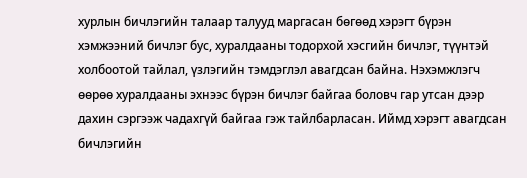хурлын бичлэгийн талаар талууд маргасан бөгөөд хэрэгт бүрэн хэмжээний бичлэг бус, хуралдааны тодорхой хэсгийн бичлэг, түүнтэй холбоотой тайлал, үзлэгийн тэмдэглэл авагдсан байна. Нэхэмжлэгч өөрөө хуралдааны эхнээс бүрэн бичлэг байгаа боловч гар утсан дээр дахин сэргээж чадахгүй байгаа гэж тайлбарласан. Иймд хэрэгт авагдсан бичлэгийн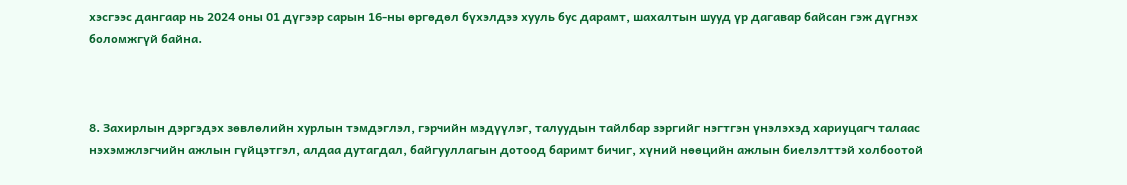хэсгээс дангаар нь 2024 оны 01 дүгээр сарын 16-ны өргөдөл бүхэлдээ хууль бус дарамт, шахалтын шууд үр дагавар байсан гэж дүгнэх боломжгүй байна.



8. Захирлын дэргэдэх зөвлөлийн хурлын тэмдэглэл, гэрчийн мэдүүлэг, талуудын тайлбар зэргийг нэгтгэн үнэлэхэд хариуцагч талаас нэхэмжлэгчийн ажлын гүйцэтгэл, алдаа дутагдал, байгууллагын дотоод баримт бичиг, хүний нөөцийн ажлын биелэлттэй холбоотой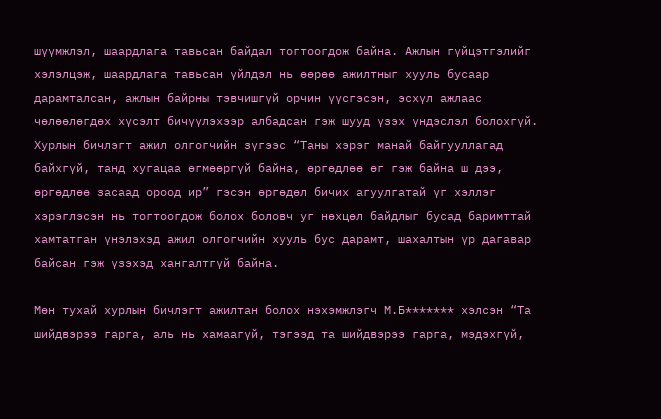шүүмжлэл, шаардлага тавьсан байдал тогтоогдож байна. Ажлын гүйцэтгэлийг хэлэлцэж, шаардлага тавьсан үйлдэл нь өөрөө ажилтныг хууль бусаар дарамталсан, ажлын байрны тэвчишгүй орчин үүсгэсэн, эсхүл ажлаас чөлөөлөгдөх хүсэлт бичүүлэхээр албадсан гэж шууд үзэх үндэслэл болохгүй. Хурлын бичлэгт ажил олгогчийн зүгээс “Таны хэрэг манай байгууллагад байхгүй, танд хугацаа өгмөөргүй байна, өргөдлөө өг гэж байна ш дээ, өргөдлөө засаад ороод ир” гэсэн өргөдөл бичих агуулгатай үг хэллэг хэрэглэсэн нь тогтоогдож болох боловч уг нөхцөл байдлыг бусад баримттай хамтатган үнэлэхэд ажил олгогчийн хууль бус дарамт, шахалтын үр дагавар байсан гэж үзэхэд хангалтгүй байна.

Мөн тухай хурлын бичлэгт ажилтан болох нэхэмжлэгч М.Б******* хэлсэн “Та шийдвэрээ гарга, аль нь хамаагүй, тэгээд та шийдвэрээ гарга, мэдэхгүй,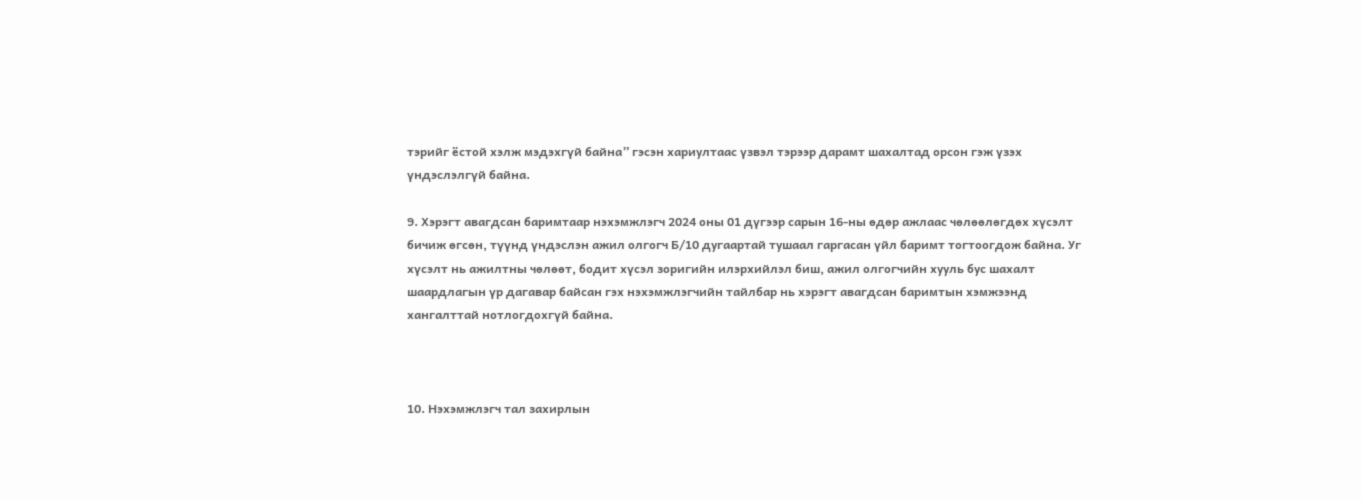тэрийг ёстой хэлж мэдэхгүй байна” гэсэн хариултаас үзвэл тэрээр дарамт шахалтад орсон гэж үзэх үндэслэлгүй байна.

9. Хэрэгт авагдсан баримтаар нэхэмжлэгч 2024 оны 01 дүгээр сарын 16-ны өдөр ажлаас чөлөөлөгдөх хүсэлт бичиж өгсөн, түүнд үндэслэн ажил олгогч Б/10 дугаартай тушаал гаргасан үйл баримт тогтоогдож байна. Уг хүсэлт нь ажилтны чөлөөт, бодит хүсэл зоригийн илэрхийлэл биш, ажил олгогчийн хууль бус шахалт шаардлагын үр дагавар байсан гэх нэхэмжлэгчийн тайлбар нь хэрэгт авагдсан баримтын хэмжээнд хангалттай нотлогдохгүй байна.



10. Нэхэмжлэгч тал захирлын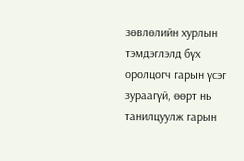зөвлөлийн хурлын тэмдэглэлд бүх оролцогч гарын үсэг зураагүй, өөрт нь танилцуулж гарын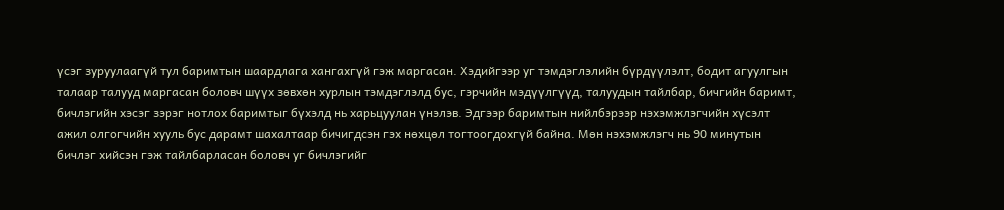үсэг зуруулаагүй тул баримтын шаардлага хангахгүй гэж маргасан. Хэдийгээр уг тэмдэглэлийн бүрдүүлэлт, бодит агуулгын талаар талууд маргасан боловч шүүх зөвхөн хурлын тэмдэглэлд бус, гэрчийн мэдүүлгүүд, талуудын тайлбар, бичгийн баримт, бичлэгийн хэсэг зэрэг нотлох баримтыг бүхэлд нь харьцуулан үнэлэв. Эдгээр баримтын нийлбэрээр нэхэмжлэгчийн хүсэлт ажил олгогчийн хууль бус дарамт шахалтаар бичигдсэн гэх нөхцөл тогтоогдохгүй байна. Мөн нэхэмжлэгч нь 90 минутын бичлэг хийсэн гэж тайлбарласан боловч уг бичлэгийг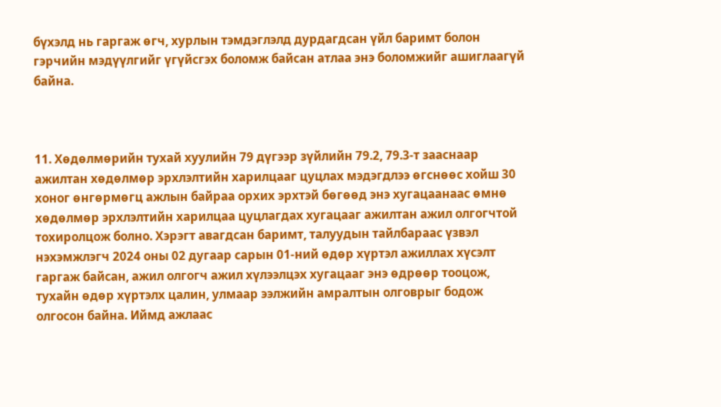бүхэлд нь гаргаж өгч, хурлын тэмдэглэлд дурдагдсан үйл баримт болон гэрчийн мэдүүлгийг үгүйсгэх боломж байсан атлаа энэ боломжийг ашиглаагүй байна.



11. Хөдөлмөрийн тухай хуулийн 79 дүгээр зүйлийн 79.2, 79.3-т зааснаар ажилтан хөдөлмөр эрхлэлтийн харилцааг цуцлах мэдэгдлээ өгснөөс хойш 30 хоног өнгөрмөгц ажлын байраа орхих эрхтэй бөгөөд энэ хугацаанаас өмнө хөдөлмөр эрхлэлтийн харилцаа цуцлагдах хугацааг ажилтан ажил олгогчтой тохиролцож болно. Хэрэгт авагдсан баримт, талуудын тайлбараас үзвэл нэхэмжлэгч 2024 оны 02 дугаар сарын 01-ний өдөр хүртэл ажиллах хүсэлт гаргаж байсан, ажил олгогч ажил хүлээлцэх хугацааг энэ өдрөөр тооцож, тухайн өдөр хүртэлх цалин, улмаар ээлжийн амралтын олговрыг бодож олгосон байна. Иймд ажлаас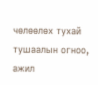чөлөөлөх тухай тушаалын огноо, ажил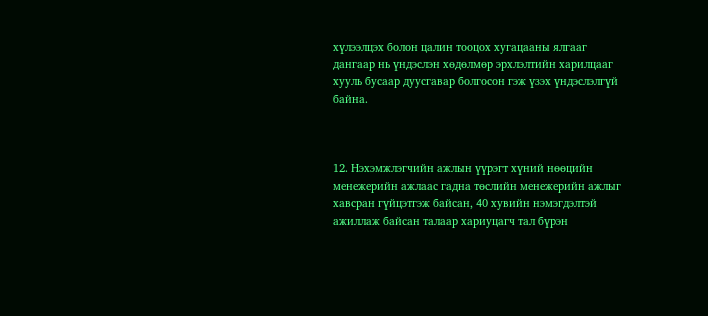хүлээлцэх болон цалин тооцох хугацааны ялгааг дангаар нь үндэслэн хөдөлмөр эрхлэлтийн харилцааг хууль бусаар дуусгавар болгосон гэж үзэх үндэслэлгүй байна.



12. Нэхэмжлэгчийн ажлын үүрэгт хүний нөөцийн менежерийн ажлаас гадна төслийн менежерийн ажлыг хавсран гүйцэтгэж байсан, 40 хувийн нэмэгдэлтэй ажиллаж байсан талаар хариуцагч тал бүрэн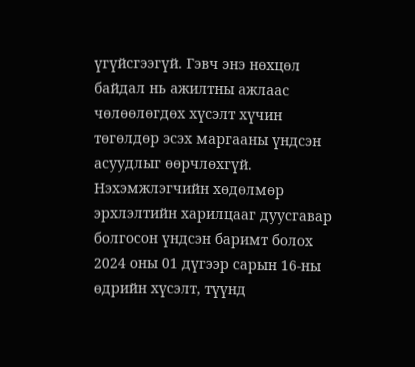үгүйсгээгүй. Гэвч энэ нөхцөл байдал нь ажилтны ажлаас чөлөөлөгдөх хүсэлт хүчин төгөлдөр эсэх маргааны үндсэн асуудлыг өөрчлөхгүй. Нэхэмжлэгчийн хөдөлмөр эрхлэлтийн харилцааг дуусгавар болгосон үндсэн баримт болох 2024 оны 01 дүгээр сарын 16-ны өдрийн хүсэлт, түүнд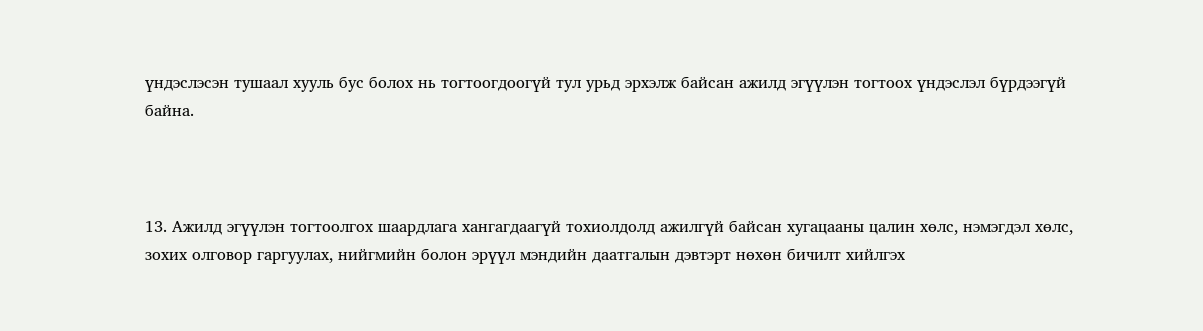үндэслэсэн тушаал хууль бус болох нь тогтоогдоогүй тул урьд эрхэлж байсан ажилд эгүүлэн тогтоох үндэслэл бүрдээгүй байна.



13. Ажилд эгүүлэн тогтоолгох шаардлага хангагдаагүй тохиолдолд ажилгүй байсан хугацааны цалин хөлс, нэмэгдэл хөлс, зохих олговор гаргуулах, нийгмийн болон эрүүл мэндийн даатгалын дэвтэрт нөхөн бичилт хийлгэх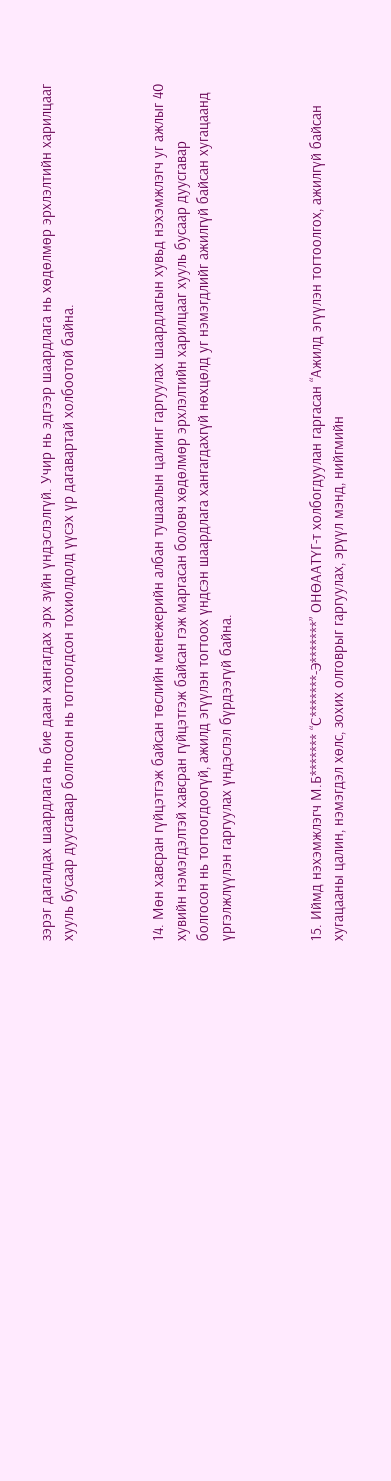зэрэг дагалдах шаардлага нь бие даан хангагдах эрх зүйн үндэслэлгүй. Учир нь эдгээр шаардлага нь хөдөлмөр эрхлэлтийн харилцааг хууль бусаар дуусгавар болгосон нь тогтоогдсон тохиолдолд үүсэх үр дагавартай холбоотой байна.



14. Мөн хавсран гүйцэтгэж байсан төслийн менежерийн албан тушаалын цалинг гаргуулах шаардлагын хувьд нэхэмжлэгч уг ажлыг 40 хувийн нэмэгдэлтэй хавсран гүйцэтгэж байсан гэж маргасан боловч хөдөлмөр эрхлэлтийн харилцааг хууль бусаар дуусгавар болгосон нь тогтоогдоогүй, ажилд эгүүлэн тогтоох үндсэн шаардлага хангагдахгүй нөхцөлд уг нэмэгдлийг ажилгүй байсан хугацаанд үргэлжлүүлэн гаргуулах үндэслэл бүрдээгүй байна.



15. Иймд нэхэмжлэгч М.Б******* “С*******-Э*******” ОНӨААТҮГ-т холбогдуулан гаргасан “Ажилд эгүүлэн тогтоолгох, ажилгүй байсан хугацааны цалин, нэмэгдэл хөлс, зохих олговрыг гаргуулах, эрүүл мэнд, нийгмийн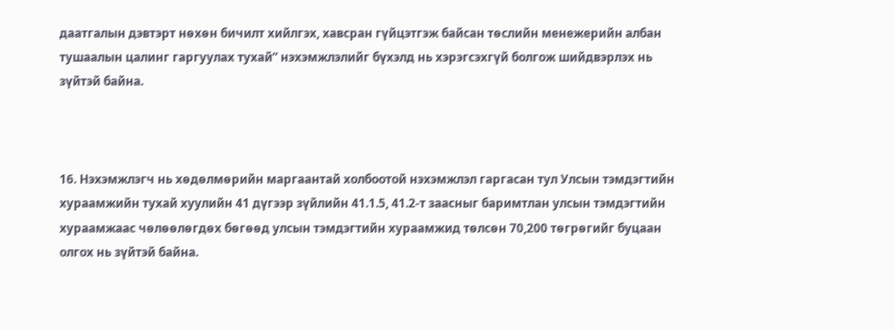даатгалын дэвтэрт нөхөн бичилт хийлгэх, хавсран гүйцэтгэж байсан төслийн менежерийн албан тушаалын цалинг гаргуулах тухай” нэхэмжлэлийг бүхэлд нь хэрэгсэхгүй болгож шийдвэрлэх нь зүйтэй байна.



16. Нэхэмжлэгч нь хөдөлмөрийн маргаантай холбоотой нэхэмжлэл гаргасан тул Улсын тэмдэгтийн хураамжийн тухай хуулийн 41 дүгээр зүйлийн 41.1.5, 41.2-т заасныг баримтлан улсын тэмдэгтийн хураамжаас чөлөөлөгдөх бөгөөд улсын тэмдэгтийн хураамжид төлсөн 70,200 төгрөгийг буцаан олгох нь зүйтэй байна.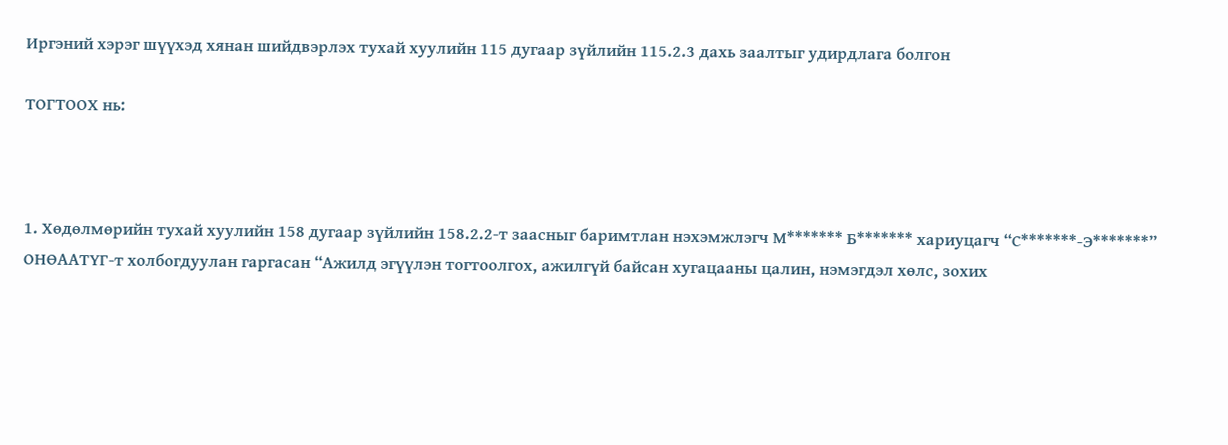Иргэний хэрэг шүүхэд хянан шийдвэрлэх тухай хуулийн 115 дугаар зүйлийн 115.2.3 дахь заалтыг удирдлага болгон

ТОГТООХ нь:



1. Хөдөлмөрийн тухай хуулийн 158 дугаар зүйлийн 158.2.2-т заасныг баримтлан нэхэмжлэгч М******* Б******* хариуцагч “С*******-Э*******” ОНӨААТҮГ-т холбогдуулан гаргасан “Ажилд эгүүлэн тогтоолгох, ажилгүй байсан хугацааны цалин, нэмэгдэл хөлс, зохих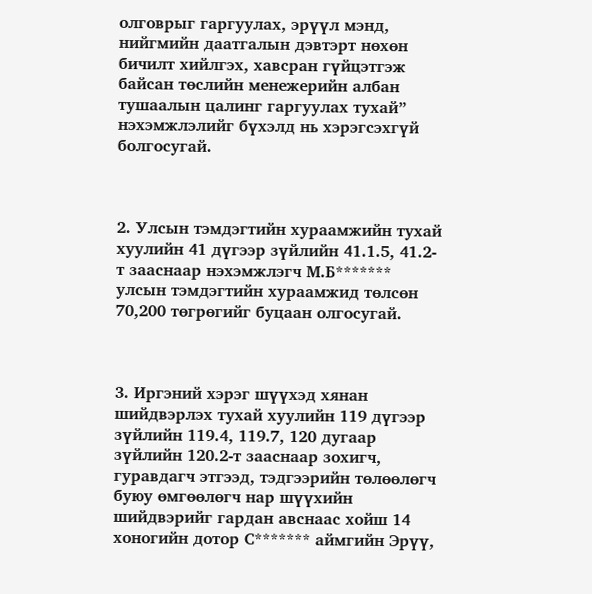олговрыг гаргуулах, эрүүл мэнд, нийгмийн даатгалын дэвтэрт нөхөн бичилт хийлгэх, хавсран гүйцэтгэж байсан төслийн менежерийн албан тушаалын цалинг гаргуулах тухай” нэхэмжлэлийг бүхэлд нь хэрэгсэхгүй болгосугай.



2. Улсын тэмдэгтийн хураамжийн тухай хуулийн 41 дүгээр зүйлийн 41.1.5, 41.2-т зааснаар нэхэмжлэгч М.Б******* улсын тэмдэгтийн хураамжид төлсөн 70,200 төгрөгийг буцаан олгосугай.



3. Иргэний хэрэг шүүхэд хянан шийдвэрлэх тухай хуулийн 119 дүгээр зүйлийн 119.4, 119.7, 120 дугаар зүйлийн 120.2-т зааснаар зохигч, гуравдагч этгээд, тэдгээрийн төлөөлөгч буюу өмгөөлөгч нар шүүхийн шийдвэрийг гардан авснаас хойш 14 хоногийн дотор С******* аймгийн Эрүү,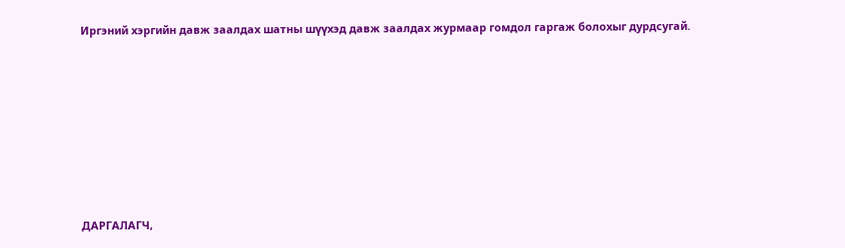Иргэний хэргийн давж заалдах шатны шүүхэд давж заалдах журмаар гомдол гаргаж болохыг дурдсугай.









ДАРГАЛАГЧ,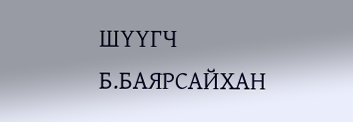ШҮҮГЧ                                Б.БАЯРСАЙХАН